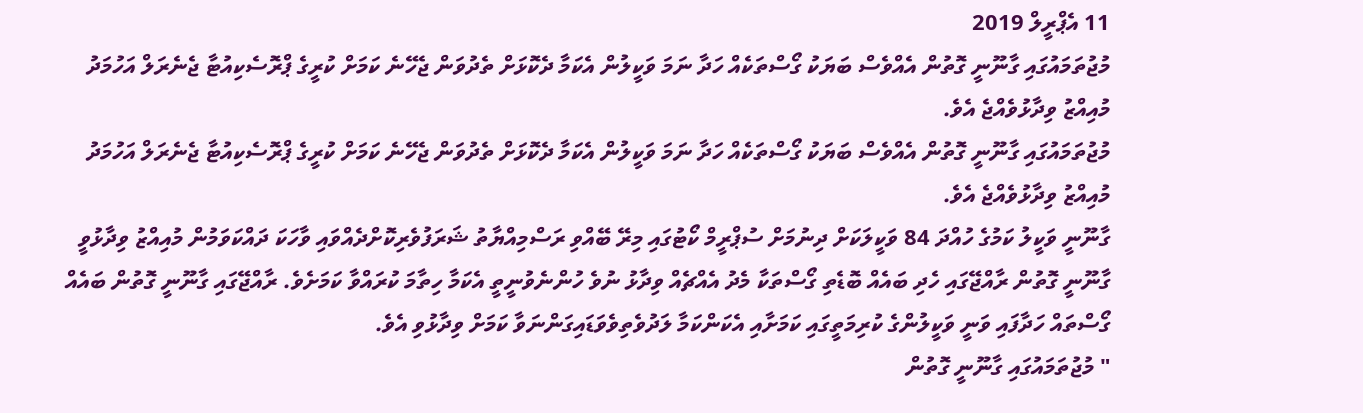11 އެޕްރީލް 2019
މުޖުތަމައުގައި ގާނޫނީ ގޮތުން އެއްވެސް ބަޔަކު ގޯސްތަކެއް ހަދާ ނަމަ ވަކީލުން އެކަމާ ދެކޮޅަށް ތެދުވަން ޖެހޭނެ ކަމަށް ކުރީގެ ޕްރޮސެކިއުޓާ ޖެނެރަލް އަހުމަދު މުއިއްޒު ވިދާޅުވެއްޖެ އެވެ.
މުޖުތަމައުގައި ގާނޫނީ ގޮތުން އެއްވެސް ބަޔަކު ގޯސްތަކެއް ހަދާ ނަމަ ވަކީލުން އެކަމާ ދެކޮޅަށް ތެދުވަން ޖެހޭނެ ކަމަށް ކުރީގެ ޕްރޮސެކިއުޓާ ޖެނެރަލް އަހުމަދު މުއިއްޒު ވިދާޅުވެއްޖެ އެވެ.
ގާނޫނީ ވަކީލު ކަމުގެ ހުއްދަ 84 ވަކީލަކަށް ދިނުމަށް ސުޕްރީމް ކޯޓުގައި މިރޭ ބޭއްވި ރަސްމިއްޔާތު ޝަރަފުވެރިކޮށްދެއްވައި ވާހަކަ ދައްކަވަމުން މުއިއްޒު ވިދާޅުވީ ގާނޫނީ ގޮތުން ރާއްޖޭގައި ހެދި ބައެއް ބޮޑެތި ގޯސްތަކާ މެދު އެއްޗެއް ވިދާޅު ނުވެ ހުންނެވުނީތީ އެކަމާ ހިތާމަ ކުރައްވާ ކަމަށެވެ. ރާއްޖޭގައި ގާނޫނީ ގޮތުން ބައެއް ގޯސްތައް ހަދާފައި ވަނީ ވަކީލުންގެ ކުރިމަތީގައި ކަމަށާއި އެކަންކަމާ ލަދުވެތިވެވަޑައިގަންނަވާ ކަމަށް ވިދާޅުވި އެވެ.
" މުޖުތަމައުގައި ގާނޫނީ ގޮތުން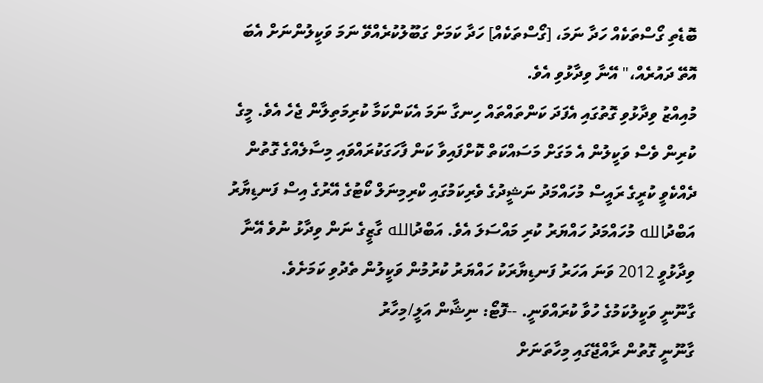ބޮޑެތި ގޯސްތަކެއް ހަދާ ނަމަ، [ގޯސްތަކެއް] ހަދާ ކަމަށް ގަބޫލުކުރެއްވޭ ނަމަ ވަކީލުންނަށް އެބަ އޮތޭ ދައުރެއް،" އޭނާ ވިދާޅުވި އެވެ.
މުއިއްޒު ވިދާޅުވި ގޮތުގައި އެފަދަ ކަންތައްތައް ހިނގާ ނަމަ އެކަންކަމާ ކުރިމަތިލާން ޖެހެ އެވެ. މީގެ ކުރިން ވެސް ވަކީލުން އެ މަގަށް މަސައްކަތް ކޮށްފައިވާ ކަން ފާހަގަކުރައްވައި މިސާލެއްގެ ގޮތުން ދެއްކެވީ ކުރީގެ ރައީސް މުހައްމަދު ނަޝީދުގެ ވެރިކަމުގައި ކްރިމިނަލް ކޯޓުގެ އޭރުގެ އިސް ފަނޑިޔާރު އަބްދުالله މުހައްމަދު ހައްޔަރު ކުރި މައްސަލަ އެވެ. އަބްދުالله ގާޒީގެ ނަން ވިދާޅު ނުވެ އޭނާ ވިދާޅުވީ 2012 ވަނަ އަހަރު ފަނޑިޔާރަކު ހައްޔަރު ކުރުމުން ވަކީލުން ތެދުވި ކަމަށެވެ.
ގާނޫނީ ވަކީލުކަމުގެ ހުވާ ކުރައްވަނީ. --ފޮޓޯ: ނިޝާން އަލީ/މިހާރު
ގާނޫނީ ގޮތުން ރާއްޖޭގައި މިހާތަނަށް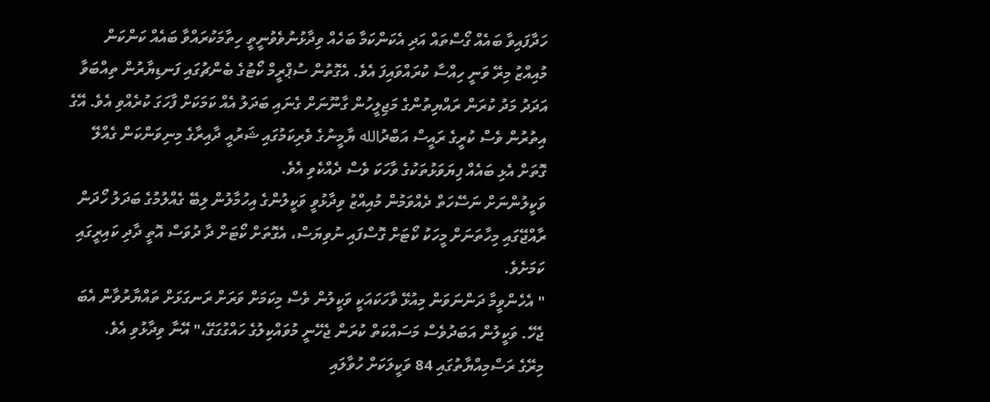ހަދާފައިވާ ބައެއް ގޯސްތައް އަދި އެކަންކަމާ ބަހެއް ވިދާޅުނުވެވުނީތީ ހިތާމަކުރައްވާ ބައެއް ކަންކަން މުއިއްޒު މިރޭ ވަނީ ހިއްސާ ކުރައްވައިފަ އެވެ. އެގޮތުން ސުޕްރީމް ކޯޓުގެ ބެންޗުގައި ފަނޑިޔާރުން ތިއްބަވާ އަދަދު މަދު ކުރަން ރައްޔިތުންގެ މަޖިލީހުން ގާނޫނަށް ގެނައި ބަދަލު އެއް ކަމަކަށް ފާހަގަ ކުރެއްވި އެވެ. އޭގެ އިތުރުން ވެސް ކުރީގެ ރައީސް އަބްދުالله ޔާމީނުގެ ވެރިކަމުގައި ޝަރުއީ ދާއިރާގެ މިނިވަންކަން ގެއްލޭ ގޮތަށް އެޅި ބައެއް ފިޔަވަޅުތަކުގެ ވާހަކަ ވެސް ދެއްކެވި އެވެ.
ވަކީލުންނަށް ނަސޭހަތް ދެއްވަމުން މުއިއްޒު ވިދާޅުވީ ވަކީލުންގެ އިހުމާލުން ލިބޭ ގެއްލުމުގެ ބަދަލު ހޯދަން ރާއްޖޭގައި މިހާތަނަށް މީހަކު ކޯޓަށް ގޮސްފައި ނުވިޔަސް، އެގޮތަށް ކޯޓަށް ދާ ދުވަސް އޮތީ ދާދި ކައިރީގައި ކަމަށެވެ.
" އެހެންވީމާ ދަންނަވަން މިއުޅޭ ވާހަކައަކީ ވަކީލުން ވެސް މިކަމަށް ވަރަށް ރަނގަޅަށް ތައްޔާރުވާން އެބަ ޖެހޭ. ވަކީލުން އަބަދުވެސް މަސައްކަތް ކުރަން ޖެހޭނީ މުވައްކިލުގެ ހައްގުގަގޭ،" އޭނާ ވިދާޅުވި އެވެ.
މިރޭގެ ރަސްމިއްޔާތުގައި 84 ވަކީލަކަށް ހުވާލައި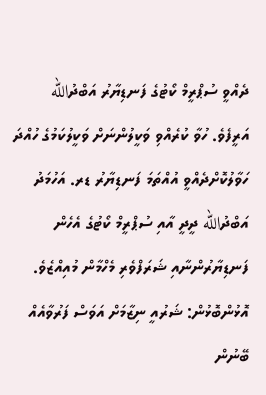ދެއްވީ ސުޕްރީމް ކޯޓުގެ ފަނޑިޔާރު އަބްދުالله އަރީފެވެ. ހުވާ ކުރެއްވި ވަކީލުންނަށް ވަކީލުކަމުގެ ހުއްދަ ހަވާލުކޮށްދެއްވީ އުއްތަމަ ފަނޑިޔާރު ޑރ. އަހުމަދު އަބްދުالله ދީދީ އާއި ސުޕްރީމް ކޯޓުގެ އެހެން ފަނޑިޔާރުންނާއި ޝަރަފްވެރި މެހްމާން މުއިއްޒެވެ.
އޮޅުންބޮޅުން: ޝަރުއީ ނިޒާމަށް އަވަސް ފަރުވާއެއް ބޭނުން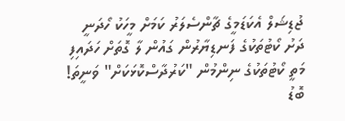ޖުޑިޝަލް އެކަޑަމީގެ ޗާންސެލަރު ކަމަށް މީހަކު ހޯދަނީ
ދަށު ކޯޓުތަކުގެ ފަނޑިޔާރުން ގައުން ލާ ގޮތަށް ހަދައިފި
މަތީ ކޯޓުތަކުގެ ނިންމުން "ކަރުދާސްކޮޅަކަށް" ވަނީތަ!
ބޮޑު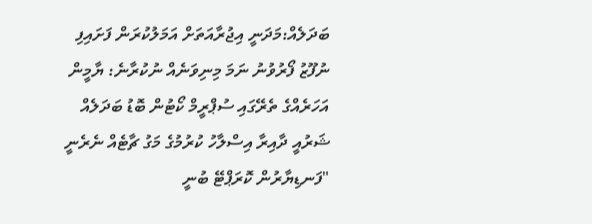ބަދަލެއް:މަދަނީ އިޖުރާއަތަށް އަމަލުކުރަން ފަށައިފި
ނުފޫޒު ފޯރުވުނު ނަމަ މިނިވަނެއް ނުކުރާނެ: ޔާމީން
އަހަރެއްގެ ތެރޭގައި ސުޕްރީމް ކޯޓުން ބޮޑު ބަދަލެއް
ޝަރުއީ ދާއިރާ އިސްލާހު ކުރުމުގެ މަގު ޗާޓެއް ނެރެނީ
"ފަނޑިޔާރުން ކޮރަޕްޓޭ ބުނީ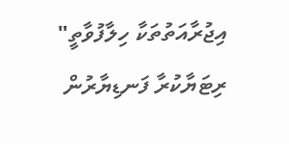އިޖުރާއަތުތަކާ ހިލާފުވާތީ"
ރިޓަޔާކުރާ ފަނޑިޔާރުން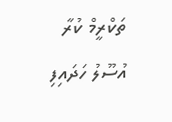ތަކްރީމް ކުރާ އުސޫލު ހަދައިފި